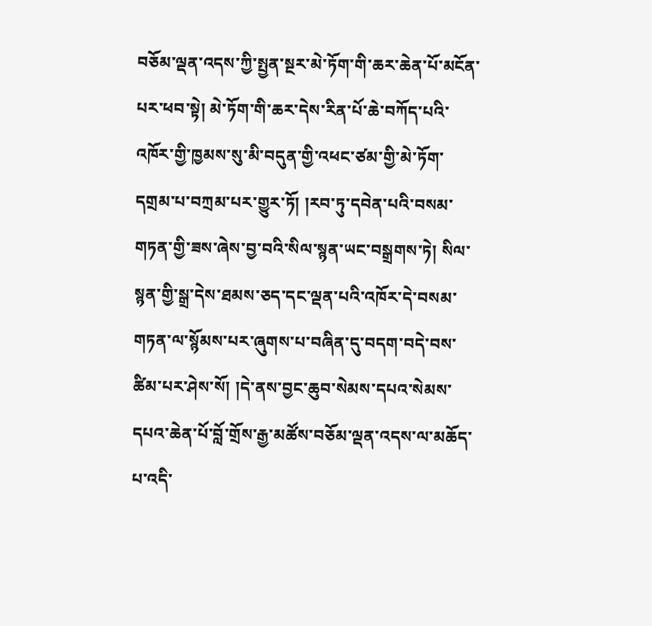བཅོམ་ལྡན་འདས་ཀྱི་སྤྱན་སྔར་མེ་ཏོག་གི་ཆར་ཆེན་པོ་མངོན་པར་ཕབ་སྟེ། མེ་ཏོག་གི་ཆར་དེས་རིན་པོ་ཆེ་བཀོད་པའི་འཁོར་གྱི་ཁྱམས་སུ་མི་བདུན་གྱི་འཕང་ཙམ་གྱི་མེ་ཏོག་དགྲམ་པ་བཀྲམ་པར་གྱུར་ཏོ། །རབ་ཏུ་དབེན་པའི་བསམ་གཏན་གྱི་ཟས་ཞེས་བྱ་བའི་སིལ་སྙན་ཡང་བསྒྲགས་ཏེ། སིལ་སྙན་གྱི་སྒྲ་དེས་ཐམས་ཅད་དང་ལྡན་པའི་འཁོར་དེ་བསམ་གཏན་ལ་སྙོམས་པར་ཞུགས་པ་བཞིན་དུ་བདག་བདེ་བས་ཚིམ་པར་ཤེས་སོ། །དེ་ནས་བྱང་ཆུབ་སེམས་དཔའ་སེམས་དཔའ་ཆེན་པོ་བློ་གྲོས་རྒྱ་མཚོས་བཅོམ་ལྡན་འདས་ལ་མཆོད་པ་འདི་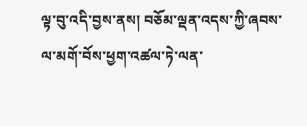ལྟ་བུ་འདི་བྱས་ནས། བཅོམ་ལྡན་འདས་ཀྱི་ཞབས་ལ་མགོ་བོས་ཕྱག་འཚལ་ཏེ་ལན་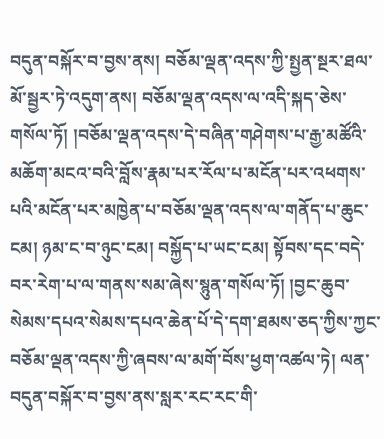བདུན་བསྐོར་བ་བྱས་ནས། བཅོམ་ལྡན་འདས་ཀྱི་སྤྱན་སྔར་ཐལ་མོ་སྦྱར་ཏེ་འདུག་ནས། བཅོམ་ལྡན་འདས་ལ་འདི་སྐད་ཅེས་གསོལ་ཏོ། །བཅོམ་ལྡན་འདས་དེ་བཞིན་གཤེགས་པ་རྒྱ་མཚོའི་མཆོག་མངའ་བའི་བློས་རྣམ་པར་རོལ་པ་མངོན་པར་འཕགས་པའི་མངོན་པར་མཁྱེན་པ་བཅོམ་ལྡན་འདས་ལ་གནོད་པ་ཆུང་ངམ། ཉམ་ང་བ་ཉུང་ངམ། བསྐྱོད་པ་ཡང་ངམ། སྟོབས་དང་བདེ་བར་རེག་པ་ལ་གནས་སམ་ཞེས་སྙུན་གསོལ་ཏོ། །བྱང་ཆུབ་སེམས་དཔའ་སེམས་དཔའ་ཆེན་པོ་དེ་དག་ཐམས་ཅད་ཀྱིས་ཀྱང་བཅོམ་ལྡན་འདས་ཀྱི་ཞབས་ལ་མགོ་བོས་ཕྱག་འཚལ་ཏེ། ལན་བདུན་བསྐོར་བ་བྱས་ནས་སླར་རང་རང་གི་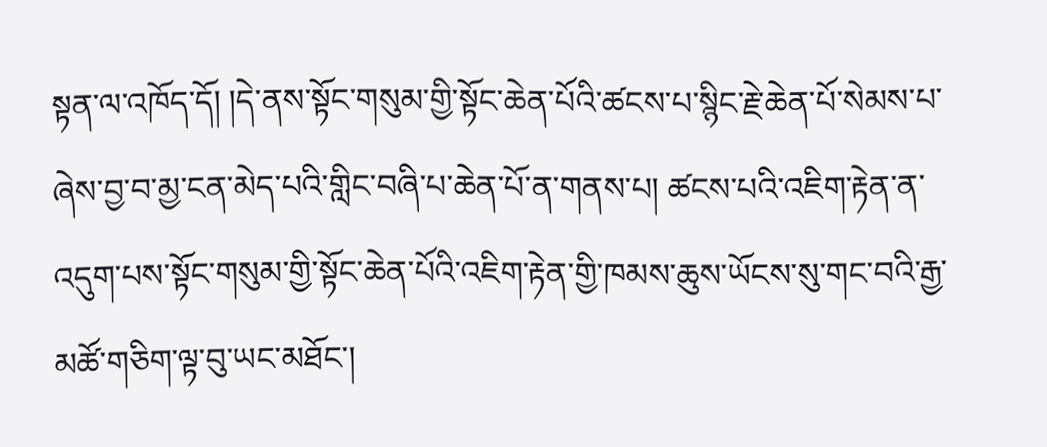སྟན་ལ་འཁོད་དོ། །དེ་ནས་སྟོང་གསུམ་གྱི་སྟོང་ཆེན་པོའི་ཚངས་པ་སྙིང་རྗེ་ཆེན་པོ་སེམས་པ་ཞེས་བྱ་བ་མྱ་ངན་མེད་པའི་གླིང་བཞི་པ་ཆེན་པོ་ན་གནས་པ། ཚངས་པའི་འཇིག་རྟེན་ན་འདུག་པས་སྟོང་གསུམ་གྱི་སྟོང་ཆེན་པོའི་འཇིག་རྟེན་གྱི་ཁམས་ཆུས་ཡོངས་སུ་གང་བའི་རྒྱ་མཚོ་གཅིག་ལྟ་བུ་ཡང་མཐོང་།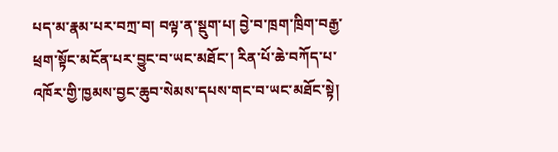པད་མ་རྣམ་པར་བཀྲ་བ། བལྟ་ན་སྡུག་པ། བྱེ་བ་ཁྲག་ཁྲིག་བརྒྱ་ཕྲག་སྟོང་མངོན་པར་བྱུང་བ་ཡང་མཐོང་། རིན་པོ་ཆེ་བཀོད་པ་འཁོར་གྱི་ཁྱམས་བྱང་ཆུབ་སེམས་དཔས་གང་བ་ཡང་མཐོང་སྟེ།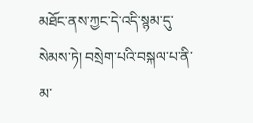མཐོང་ནས་ཀྱང་དེ་འདི་སྙམ་དུ་སེམས་ཏེ། བསྲེག་པའི་བསྐལ་པ་ནི་མ་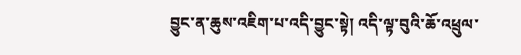བྱུང་ན་ཆུས་འཇིག་པ་འདི་བྱུང་སྟེ། འདི་ལྟ་བུའི་ཆོ་འཕྲུལ་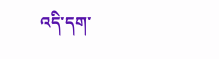འདི་དག་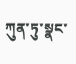ཀུན་ཏུ་སྣང་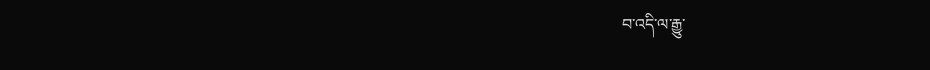བ་འདི་ལ་རྒྱུ་